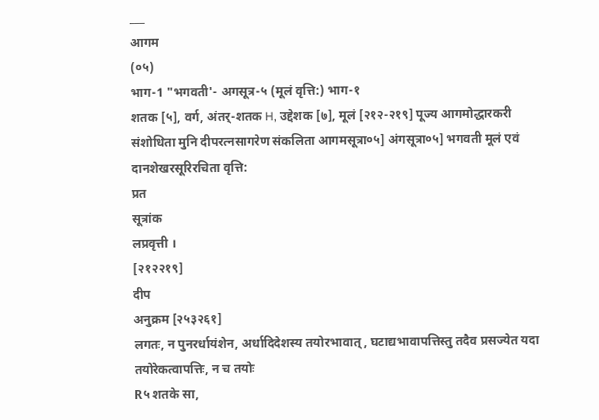___
आगम
(०५)
भाग-1 "भगवती'- अगसूत्र-५ (मूलं वृत्ति:) भाग-१
शतक [५], वर्ग, अंतर्-शतक H, उद्देशक [७], मूलं [२१२-२१९] पूज्य आगमोद्धारकरी संशोधिता मुनि दीपरत्नसागरेण संकलिता आगमसूत्रा०५] अंगसूत्रा०५] भगवती मूलं एवं दानशेखरसूरिरचिता वृत्ति:
प्रत
सूत्रांक
लप्रवृत्ती ।
[२१२२१९]
दीप
अनुक्रम [२५३२६१]
लगतः, न पुनरर्धायंशेन, अर्धादिदेशस्य तयोरभावात् , घटाद्यभावापत्तिस्तु तदैव प्रसज्येत यदा तयोरेकत्वापत्तिः, न च तयोः
R५ शतके सा,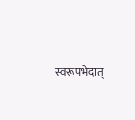स्वरूपभेदात्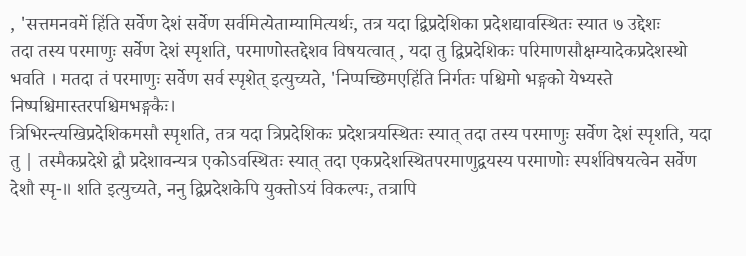, 'सत्तमनवमें हिंति सर्वेण देशं सर्वेण सर्वमित्येताम्यामित्यर्थः, तत्र यदा द्विप्रदेशिका प्रदेशद्यावस्थितः स्यात ७ उद्देशः
तदा तस्य परमाणुः सर्वेण देशं स्पृशति, परमाणोस्तद्देशव विषयत्वात् , यदा तु द्विप्रदेशिकः परिमाणसौक्षम्यादेकप्रदेशस्थो भवति । मतदा तं परमाणुः सर्वेण सर्व स्पृशेत् इत्युच्यते, 'निप्पच्छिमएहिंति निर्गतः पश्चिमो भङ्गको येभ्यस्ते निष्पश्चिमास्तरपश्चिमभङ्गकैः।
त्रिभिरन्त्यखिप्रदेशिकमसौ स्पृशति, तत्र यदा त्रिप्रदेशिकः प्रदेशत्रयस्थितः स्यात् तदा तस्य परमाणुः सर्वेण देशं स्पृशति, यदा तु | तस्मैकप्रदेशे द्वौ प्रदेशावन्यत्र एकोऽवस्थितः स्यात् तदा एकप्रदेशस्थितपरमाणुद्वयस्य परमाणोः स्पर्शविषयत्वेन सर्वेण देशौ स्पृ-॥ शति इत्युच्यते, ननु द्विप्रदेशकेपि युक्तोऽयं विकल्पः, तत्रापि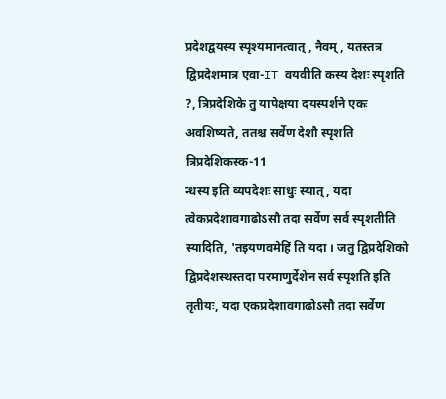प्रदेशद्वयस्य स्पृश्यमानत्वात् , नैवम् , यतस्तत्र द्विप्रदेशमात्र एवा-IT वयवीति कस्य देशः स्पृशति ?, त्रिप्रदेशिके तु यापेक्षया दयस्पर्शने एकः अवशिष्यते, ततश्च सर्वेण देशौ स्पृशति त्रिप्रदेशिकस्क-11
न्धस्य इति व्यपदेशः साधुः स्यात् , यदा त्वेकप्रदेशावगाढोऽसौ तदा सर्वेण सर्व स्पृशतीति स्यादिति, 'तइयणवमेहिं ति यदा । जतु द्विप्रदेशिको द्विप्रदेशस्थस्तदा परमाणुर्देशेन सर्व स्पृशति इति तृतीयः, यदा एकप्रदेशावगाढोऽसौ तदा सर्वेण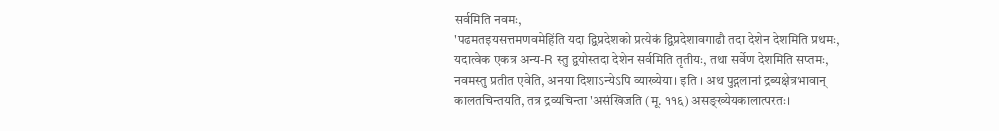सर्वमिति नवमः,
'पढमतइयसत्तमणवमेहिंति यदा द्विप्रदेशको प्रत्येकं द्विप्रदेशावगाढौ तदा देशेन देशमिति प्रथमः, यदात्वेक एकत्र अन्य-R स्तु द्वयोस्तदा देशेन सर्वमिति तृतीयः, तथा सर्वेण देशमिति सप्तमः, नवमस्तु प्रतीत एवेति, अनया दिशाऽन्येऽपि व्याख्येया। इति । अथ पुद्गलानां द्रब्यक्षेत्रभावान् कालतचिन्तयति, तत्र द्रव्यचिन्ता 'असंखिजति (मू. ११६) असङ्ख्येयकालात्परतः।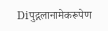Diपुद्गलानामेकरूपेण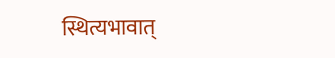स्थित्यभावात्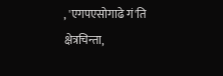, 'एगपएसोगाढे गं'ति क्षेत्रचिन्ता,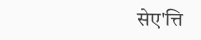सेए'त्ति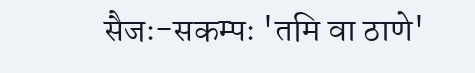सैजः-सकम्पः 'तमि वा ठाणे'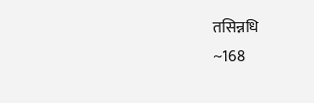तसिन्नधि
~168